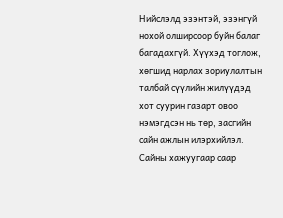Нийслэлд эзэнтэй, эзэнгүй нохой олширсоор буйн балаг багадахгүй. Хүүхэд тоглож, хөгшид нарлах зориулалтын талбай сүүлийн жилүүдэд хот суурин газарт овоо нэмэгдсэн нь төр, засгийн сайн ажлын илэрхийлэл.
Сайны хажуугаар саар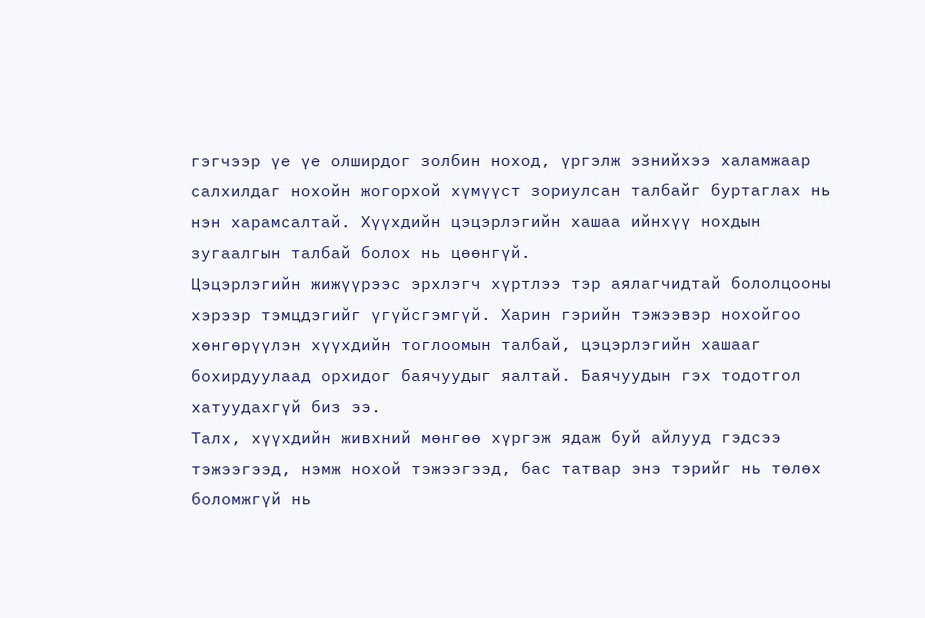гэгчээр үе үе олширдог золбин ноход, үргэлж эзнийхээ халамжаар салхилдаг нохойн жогорхой хүмүүст зориулсан талбайг буртаглах нь нэн харамсалтай. Хүүхдийн цэцэрлэгийн хашаа ийнхүү нохдын зугаалгын талбай болох нь цөөнгүй.
Цэцэрлэгийн жижүүрээс эрхлэгч хүртлээ тэр аялагчидтай бололцооны хэрээр тэмцдэгийг үгүйсгэмгүй. Харин гэрийн тэжээвэр нохойгоо хөнгөрүүлэн хүүхдийн тоглоомын талбай, цэцэрлэгийн хашааг бохирдуулаад орхидог баячуудыг яалтай. Баячуудын гэх тодотгол хатуудахгүй биз ээ.
Талх, хүүхдийн живхний мөнгөө хүргэж ядаж буй айлууд гэдсээ тэжээгээд, нэмж нохой тэжээгээд, бас татвар энэ тэрийг нь төлөх боломжгүй нь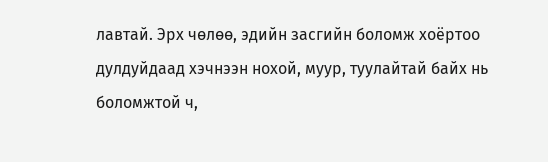лавтай. Эрх чөлөө, эдийн засгийн боломж хоёртоо дулдуйдаад хэчнээн нохой, муур, туулайтай байх нь боломжтой ч,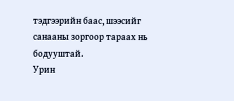тэдгээрийн баас, шээсийг санааны зоргоор тараах нь бодууштай.
Урин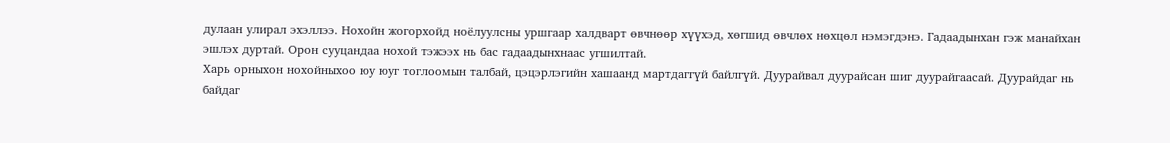дулаан улирал эхэллээ. Нохойн жогорхойд ноёлуулсны уршгаар халдварт өвчнөөр хүүхэд, хөгшид өвчлөх нөхцөл нэмэгдэнэ. Гадаадынхан гэж манайхан эшлэх дуртай. Орон сууцандаа нохой тэжээх нь бас гадаадынхнаас угшилтай.
Харь орныхон нохойныхоо юу юуг тоглоомын талбай, цэцэрлэгийн хашаанд мартдаггүй байлгүй. Дуурайвал дуурайсан шиг дуурайгаасай. Дуурайдаг нь байдаг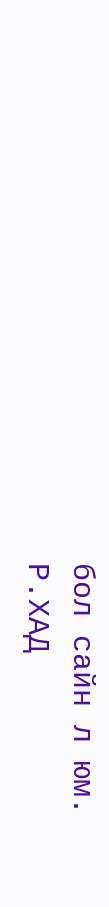бол сайн л юм.
Р.ХАД